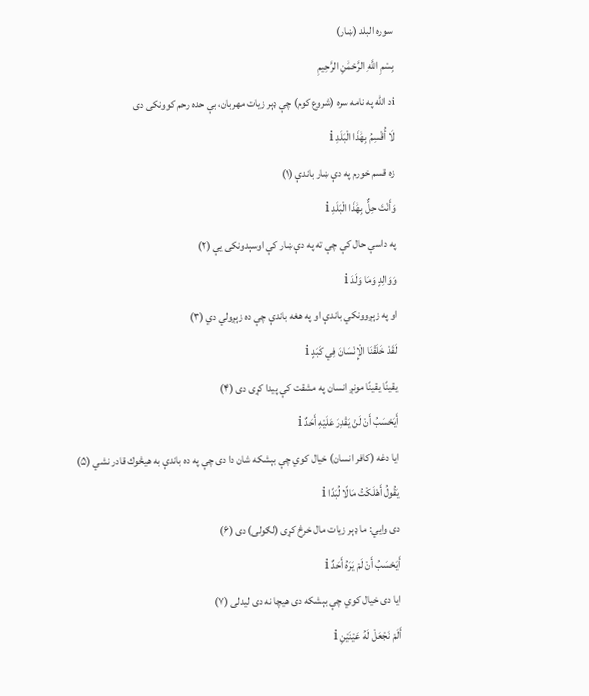سوره البلد (ښار)
بِسْمِ اللَّهِ الرَّحْمَٰنِ الرَّحِيمِ
iد الله په نامه سره (شروع كوم) چې ډېر زیات مهربان، بې حده رحم كوونكى دى
لَا أُقْسِمُ بِهَٰذَا الْبَلَدِ i
زه قسم خورم په دې ښار باندې (۱)
وَأَنْتَ حِلٌّ بِهَٰذَا الْبَلَدِ i
په داسې حال كې چې ته په دې ښار كې اوسېدونكى يې (۲)
وَوَالِدٍ وَمَا وَلَدَ i
او په زېږوونكي باندې او په هغه باندې چې ده زېږولي دي (۳)
لَقَدْ خَلَقْنَا الْإِنْسَانَ فِي كَبَدٍ i
یقینًا یقینًا مونږ انسان په مشقت كې پیدا كړى دى (۴)
أَيَحْسَبُ أَنْ لَنْ يَقْدِرَ عَلَيْهِ أَحَدٌ i
ایا دغه (كافر انسان) خیال كوي چې بېشكه شان دا دى چې په ده باندې به هیڅوك قادر نشي (۵)
يَقُولُ أَهْلَكْتُ مَالًا لُبَدًا i
دى وايي: ما ډېر زیات مال خرڅ كړى (لګولى) دى (۶)
أَيَحْسَبُ أَنْ لَمْ يَرَهُ أَحَدٌ i
ایا دى خیال كوي چې بېشكه دى هیچا نه دى لیدلى (۷)
أَلَمْ نَجْعَلْ لَهُ عَيْنَيْنِ i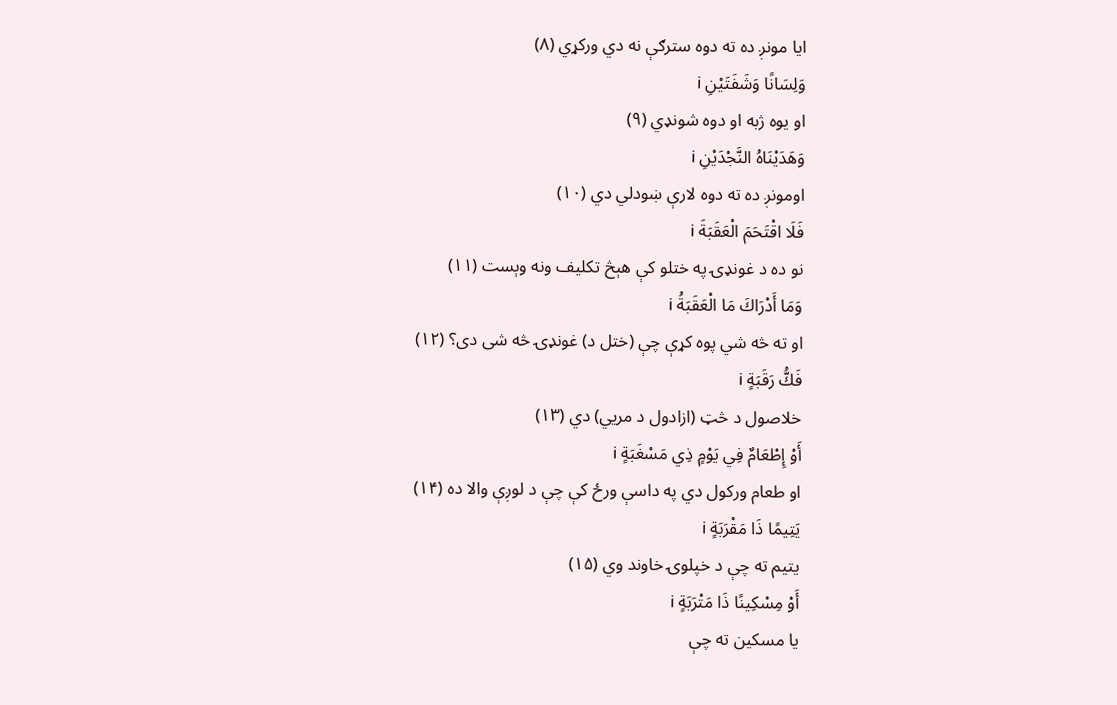ایا مونږ ده ته دوه سترګې نه دي وركړي (۸)
وَلِسَانًا وَشَفَتَيْنِ i
او یوه ژبه او دوه شونډي (۹)
وَهَدَيْنَاهُ النَّجْدَيْنِ i
اومونږ ده ته دوه لارې ښودلي دي (۱۰)
فَلَا اقْتَحَمَ الْعَقَبَةَ i
نو ده د غونډۍ په ختلو كې هېڅ تكلیف ونه وېست (۱۱)
وَمَا أَدْرَاكَ مَا الْعَقَبَةُ i
او ته څه شي پوه كړې چې (ختل د) غونډۍ څه شى دى؟ (۱۲)
فَكُّ رَقَبَةٍ i
خلاصول د څټ (ازادول د مريي) دي (۱۳)
أَوْ إِطْعَامٌ فِي يَوْمٍ ذِي مَسْغَبَةٍ i
او طعام وركول دي په داسې ورځ كې چې د لوږې والا ده (۱۴)
يَتِيمًا ذَا مَقْرَبَةٍ i
یتیم ته چې د خپلوۍ خاوند وي (۱۵)
أَوْ مِسْكِينًا ذَا مَتْرَبَةٍ i
یا مسكین ته چې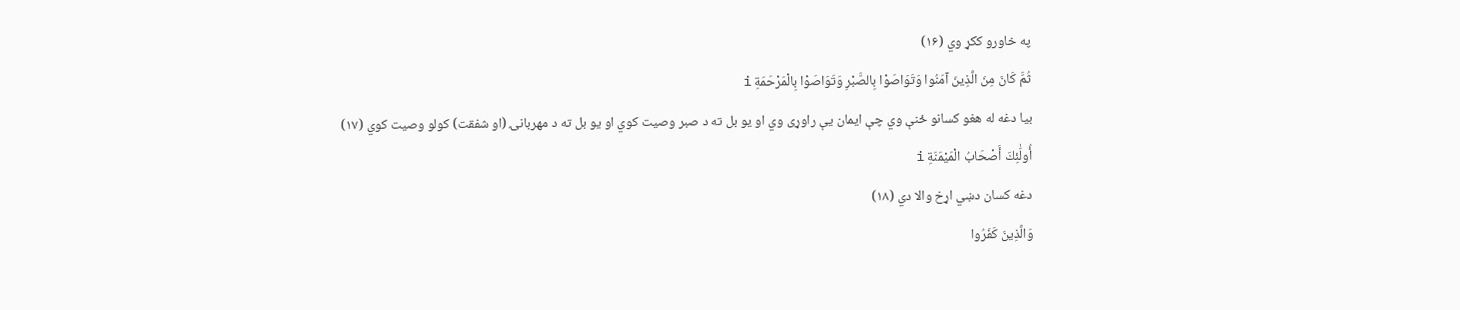په خاورو ككړ وي (۱۶)
ثُمَّ كَانَ مِنَ الَّذِينَ آمَنُوا وَتَوَاصَوْا بِالصَّبْرِ وَتَوَاصَوْا بِالْمَرْحَمَةِ i
بیا دغه له هغو كسانو ځنې وي چې ایمان يې راوړى وي او یو بل ته د صبر وصیت كوي او یو بل ته د مهربانۍ (او شفقت) كولو وصیت كوي (۱۷)
أُولَٰئِكَ أَصْحَابُ الْمَيْمَنَةِ i
دغه كسان دښي اړخ والا دي (۱۸)
وَالَّذِينَ كَفَرُوا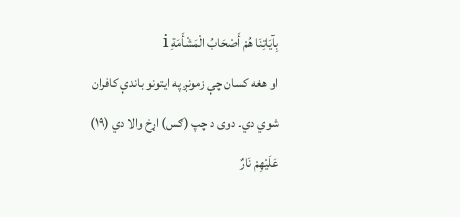بِآيَاتِنَا هُمْ أَصْحَابُ الْمَشْأَمَةِ i
او هغه كسان چې زمونږ په ایتونو باندې كافران شوي دي۔ دوى د چپ (ګس) اړخ والا دي (۱۹)
عَلَيْهِمْ نَارٌ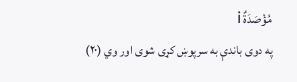مُؤْصَدَةٌ i
په دوى باندې به سرپوښ كړى شوى اور وي (۲۰)